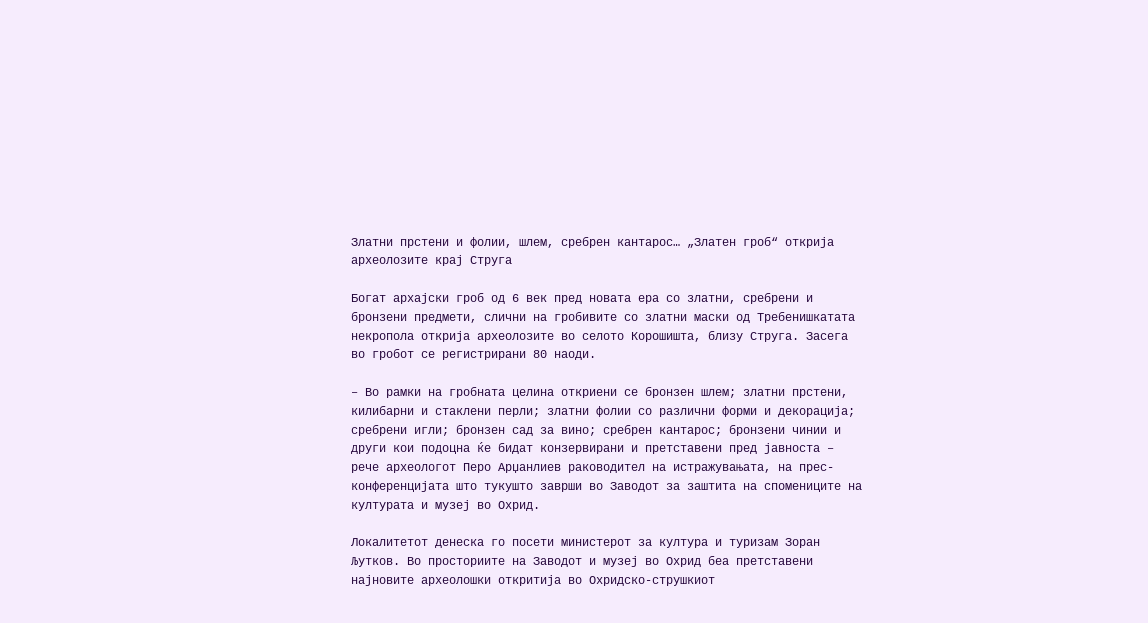Златни прстени и фолии, шлем, сребрен кантарос… „Златен гроб“ открија археолозите крај Струга

Богат архајски гроб од 6 век пред новата ера со златни, сребрени и бронзени предмети, слични на гробивите со златни маски од Требенишкатата некропола открија археолозите во селото Корошишта, близу Струга. Засега во гробот се регистрирани 80 наоди.

– Во рамки на гробната целина откриени се бронзен шлем; златни прстени, килибарни и стаклени перли; златни фолии со различни форми и декорација; сребрени игли; бронзен сад за вино; сребрен кантарос; бронзени чинии и други кои подоцна ќе бидат конзервирани и претставени пред јавноста – рече археологот Перо Арџанлиев раководител на истражувањата, на прес-конференцијата што тукушто заврши во Заводот за заштита на спомениците на културата и музеј во Охрид.

Локалитетот денеска го посети министерот за култура и туризам Зоран Љутков. Во просториите на Заводот и музеј во Охрид беа претставени најновите археолошки откритија во Охридско-струшкиот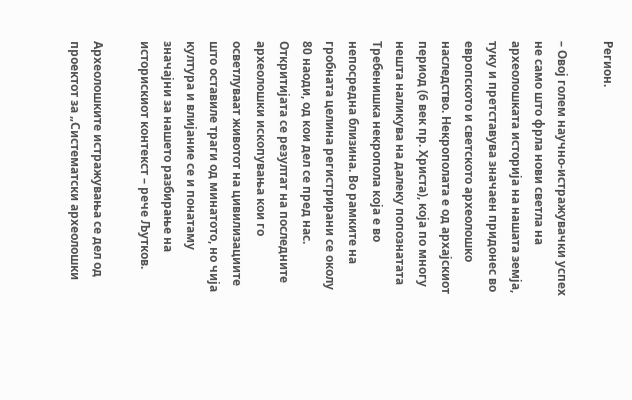Регион.

– Овој голем научно-истражувачки успех не само што фрла нови светла на археолошката историја на нашата земја, туку и претставува значаен придонес во европското и светското археолошко наследство. Некрополата е од архајскиот период (6 век пр. Христа), која по многу нешта наликува на далеку попознатата Требенишка некропола која е во непосредна близина. Во рамките на гробната целина регистрирани се околу 80 наоди, од кои дел се пред нас. Откритијата се резултат на последните археолошки ископувања кои го осветлуваат животот на цивилизациите што оставиле траги од минатото, но чија култура и влијание се и понатаму значајни за нашето разбирање на историскиот контекст – рече Љутков.

Археолошките истражувања се дел од проектот за „Систематски археолошки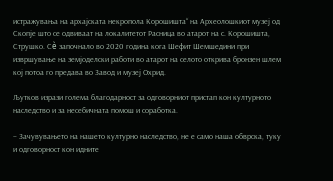истражувања на архајската некропола Корошишта“ на Археолошкиот музеј од Скопје што се одвиваат на локалитетот Расница во атарот на с. Корошишта, Струшко. Сè започнало во 2020 година кога Шефит Шемшедини при извршување на земјоделски работи во атарот на селото открива бронзен шлем кој потоа го предава во Завод и музеј Охрид.

Љутков изрази голема благодарност за одговорниот пристап кон културното наследство и за несебичната помош и соработка.

– Зачувувањето на нашето културно наследство, не е само наша обврска, туку и одговорност кон идните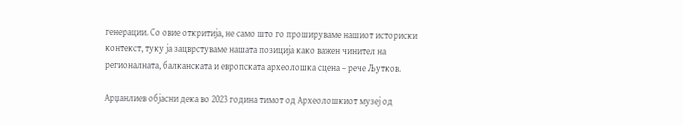генерации. Со овие откритија, не само што го прошируваме нашиот историски контекст, туку ја зацврстуваме нашата позиција како важен чинител на регионалната, балканската и европската археолошка сцена – рече Љутков.

Арџанлиев објасни дека во 2023 година тимот од Археолошкиот музеј од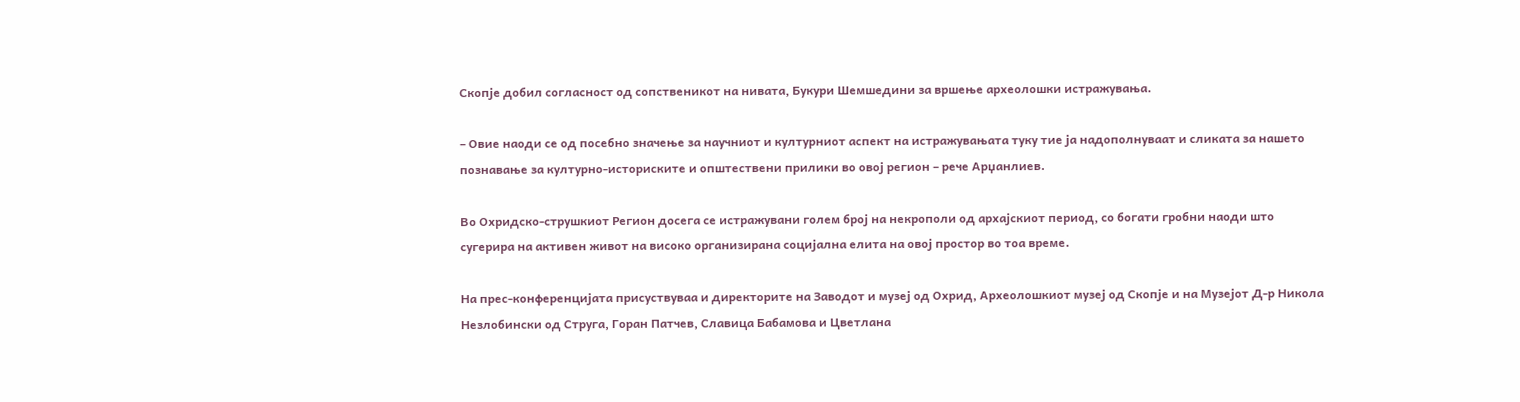Скопје добил согласност од сопственикот на нивата, Букури Шемшедини за вршење археолошки истражувања.

– Овие наоди се од посебно значење за научниот и културниот аспект на истражувањата туку тие ја надополнуваат и сликата за нашето познавање за културно-историските и општествени прилики во овој регион – рече Арџанлиев.

Во Охридско-струшкиот Регион досега се истражувани голем број на некрополи од архајскиот период, со богати гробни наоди што сугерира на активен живот на високо организирана социјална елита на овој простор во тоа време.

На прес-конференцијата присуствуваа и директорите на Заводот и музеј од Охрид, Археолошкиот музеј од Скопје и на Музејот Д-р Никола Незлобински од Струга, Горан Патчев, Славица Бабамова и Цветлана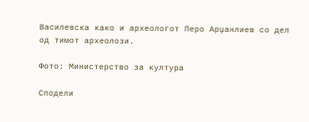Василевска како и археологот Перо Арџанлиев со дел од тимот археолози.

Фото: Министерство за култура

Сподели